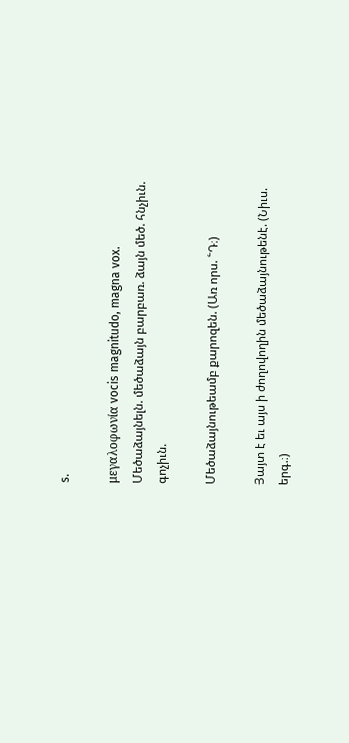s.

μεγαλοφωνία vocis magnitudo, magna vox. Մեծաձայնելն. մեծաձայն բարբառ. ձայն մեծ. հնչիւն. գոչիւն.

Մեծաձայնութեամբ քարոզեն. (Առ որս. ՟Դ։)

Յայտ է եւ այս ի ժողովողին մեծաձայնութենէ. (Նիւս. երգ.։)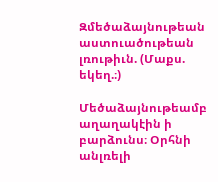Զմեծաձայնութեան աստուածութեան լռութիւն. (Մաքս. եկեղ.։)

Մեծաձայնութեամբ աղաղակէին ի բարձունս։ Օրհնի անլռելի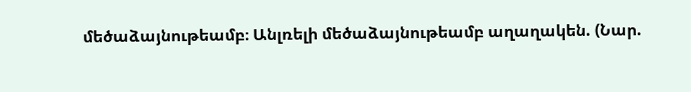մեծաձայնութեամբ։ Անլռելի մեծաձայնութեամբ աղաղակեն. (Նար.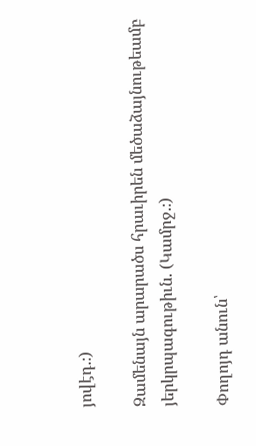յովէդ.։)

Զամենայն արարածս հրաւիրեն մեծաձայնութեամբ յերկրպագութիւն. (Կամրջ.։)

Փողոյդ անուն՝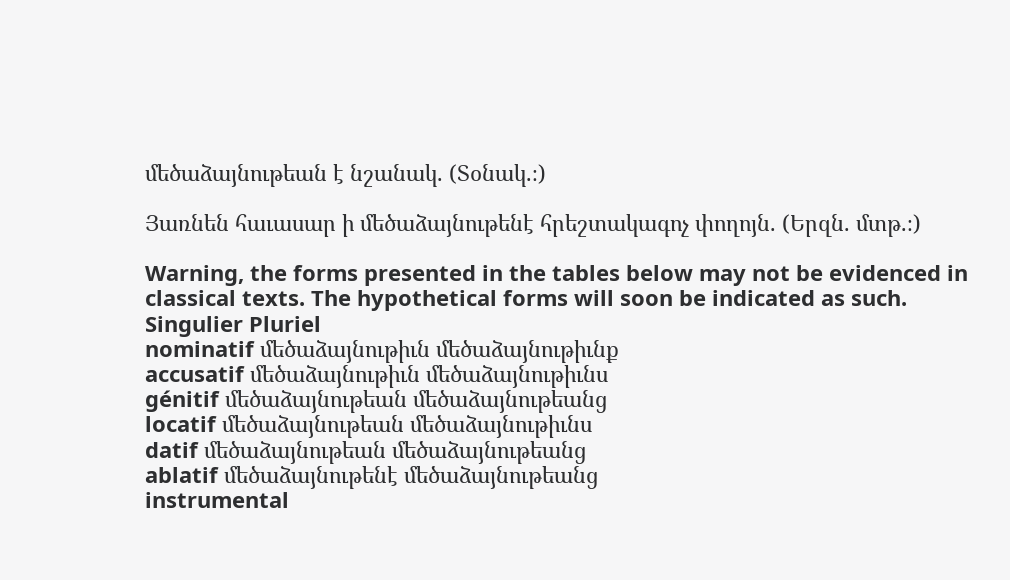մեծաձայնութեան է նշանակ. (Տօնակ.։)

Յառնեն հաւասար ի մեծաձայնութենէ հրեշտակագոչ փողոյն. (Երզն. մտթ.։)

Warning, the forms presented in the tables below may not be evidenced in classical texts. The hypothetical forms will soon be indicated as such.
Singulier Pluriel
nominatif մեծաձայնութիւն մեծաձայնութիւնք
accusatif մեծաձայնութիւն մեծաձայնութիւնս
génitif մեծաձայնութեան մեծաձայնութեանց
locatif մեծաձայնութեան մեծաձայնութիւնս
datif մեծաձայնութեան մեծաձայնութեանց
ablatif մեծաձայնութենէ մեծաձայնութեանց
instrumental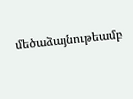մեծաձայնութեամբ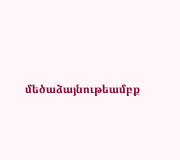մեծաձայնութեամբք